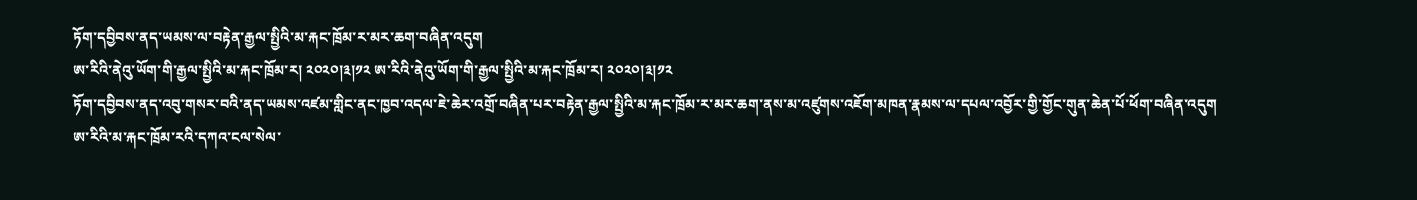ཏོག་དབྱིབས་ནད་ཡམས་ལ་བརྟེན་རྒྱལ་སྤྱིའི་མ་རྐང་ཁྲོམ་ར་མར་ཆག་བཞིན་འདུག
ཨ་རིའི་ནེའུ་ཡོག་གི་རྒྱལ་སྤྱིའི་མ་རྐང་ཁྲོམ་ར། ༢༠༢༠།༣།༡༢ ཨ་རིའི་ནེའུ་ཡོག་གི་རྒྱལ་སྤྱིའི་མ་རྐང་ཁྲོམ་ར། ༢༠༢༠།༣།༡༢
ཏོག་དབྱིབས་ནད་འབུ་གསར་བའི་ནད་ཡམས་འཛམ་གླིང་ནང་ཁྱབ་འདལ་ཇེ་ཆེར་འགྲོ་བཞིན་པར་བརྟེན་རྒྱལ་སྤྱིའི་མ་རྐང་ཁྲོམ་ར་མར་ཆག་ནས་མ་འཛུགས་འཇོག་མཁན་རྣམས་ལ་དཔལ་འབྱོར་གྱི་གྱོང་གུན་ཆེན་པོ་ཕོག་བཞིན་འདུག
ཨ་རིའི་མ་རྐང་ཁྲོམ་རའི་དཀའ་ངལ་སེལ་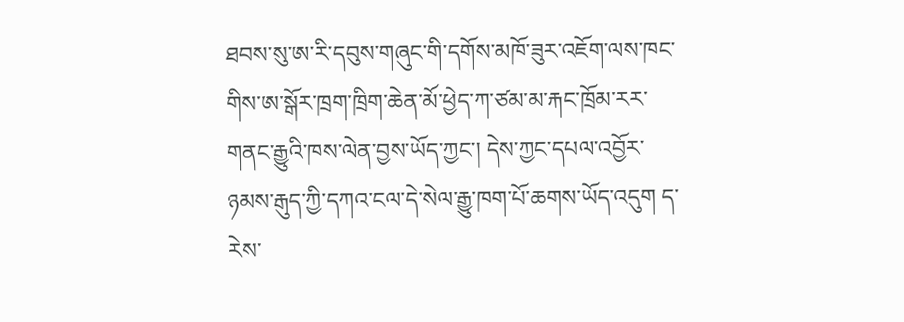ཐབས་སུ་ཨ་རི་དབུས་གཞུང་གི་དགོས་མཁོ་ཟུར་འཇོག་ལས་ཁང་གིས་ཨ་སྒོར་ཁྲག་ཁྲིག་ཆེན་མོ་ཕྱེད་ཀ་ཙམ་མ་རྐང་ཁྲོམ་རར་གནང་རྒྱུའི་ཁས་ལེན་བྱས་ཡོད་ཀྱང་། དེས་ཀྱང་དཔལ་འབྱོར་ཉམས་རྒུད་ཀྱི་དཀའ་ངལ་དེ་སེལ་རྒྱུ་ཁག་པོ་ཆགས་ཡོད་འདུག ད་རེས་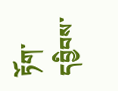ཏོག་དབྱིབས་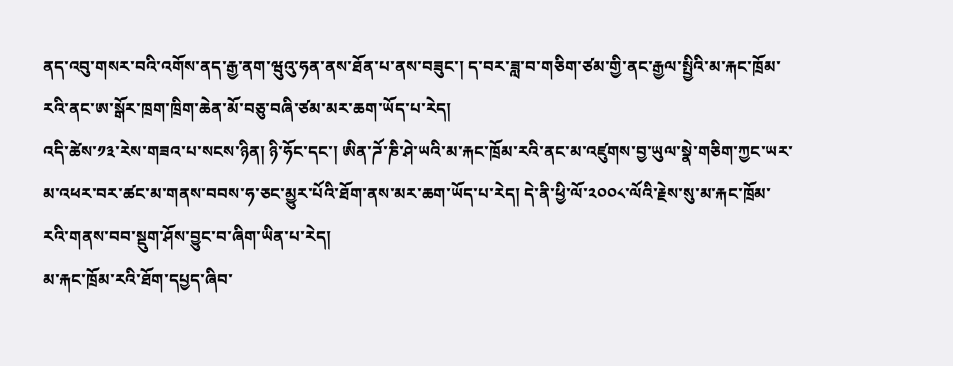ནད་འབུ་གསར་བའི་འགོས་ནད་རྒྱ་ནག་ཝུའུ་ཧན་ནས་ཐོན་པ་ནས་བཟུང་། ད་བར་ཟླ་བ་གཅིག་ཙམ་གྱི་ནང་རྒྱལ་སྤྱིའི་མ་རྐང་ཁྲོམ་རའི་ནང་ཨ་སྒོར་ཁྲག་ཁྲིག་ཆེན་མོ་བཅུ་བཞི་ཙམ་མར་ཆག་ཡོད་པ་རེད།
འདི་ཚེས་༡༣་རེས་གཟའ་པ་སངས་ཉིན། ཉི་ཧོང་དང་། ཨིན་ཌོ་ཎི་ཤེ་ཡའི་མ་རྐང་ཁྲོམ་རའི་ནང་མ་འཛུགས་བྱ་ཡུལ་སྣེ་གཅིག་ཀྱང་ཡར་མ་འཕར་བར་ཚང་མ་གནས་བབས་ཧ་ཅང་མྱུར་པོའི་ཐོག་ནས་མར་ཆག་ཡོད་པ་རེད། དེ་ནི་ཕྱི་ལོ་༢༠༠༨་ལོའི་རྗེས་སུ་མ་རྐང་ཁྲོམ་རའི་གནས་བབ་སྡུག་ཤོས་བྱུང་བ་ཞིག་ཡིན་པ་རེད།
མ་རྐང་ཁྲོམ་རའི་ཐོག་དཔྱད་ཞིབ་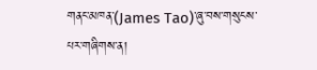གནང་མཁན་(James Tao)་ཞུ་བས་གསུངས་པར་གཞིགས་ན།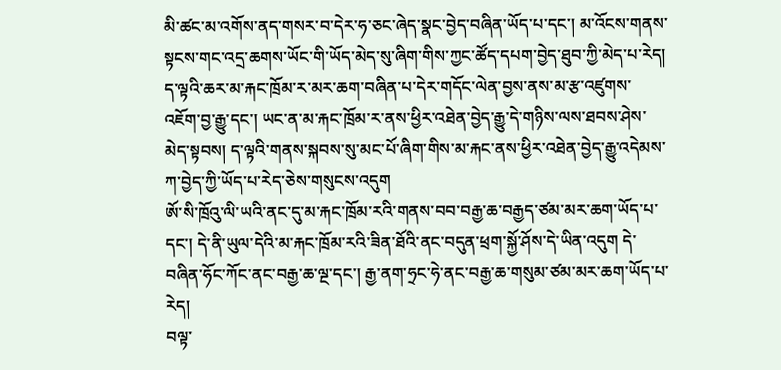མི་ཚང་མ་འགོས་ནད་གསར་བ་དེར་ཧ་ཅང་ཞེད་སྣང་བྱེད་བཞིན་ཡོད་པ་དང་། མ་འོངས་གནས་སྟངས་གང་འདྲ་ཆགས་ཡོང་གི་ཡོད་མེད་སུ་ཞིག་གིས་ཀྱང་ཚོད་དཔག་བྱེད་ཐུབ་ཀྱི་མེད་པ་རེད། ད་ལྟའི་ཆར་མ་རྐང་ཁྲོམ་ར་མར་ཆག་བཞིན་པ་དེར་གདོང་ལེན་བྱས་ནས་མ་རྩ་འཛུགས་འཇོག་བྱ་རྒྱུ་དང་། ཡང་ན་མ་རྐང་ཁྲོམ་ར་ནས་ཕྱིར་འཐེན་བྱེད་རྒྱུ་དེ་གཉིས་ལས་ཐབས་ཤེས་མེད་སྟབས། ད་ལྟའི་གནས་སྐབས་སུ་མང་པོ་ཞིག་གིས་མ་རྐང་ནས་ཕྱིར་འཐེན་བྱེད་རྒྱུ་འདེམས་ཀ་བྱེད་ཀྱི་ཡོད་པ་རེད་ཅེས་གསུངས་འདུག
ཨོ་སི་ཁྲོའུ་ལི་ཡའི་ནང་དུ་མ་རྐང་ཁྲོམ་རའི་གནས་བབ་བརྒྱ་ཆ་བརྒྱད་ཙམ་མར་ཆག་ཡོད་པ་དང་། དེ་ནི་ཡུལ་དེའི་མ་རྐང་ཁྲོམ་རའི་ཟིན་ཐོའི་ནང་བདུན་ཕྲག་སྐྱོ་ཤོས་དེ་ཡིན་འདུག དེ་བཞིན་ཧོང་ཀོང་ནང་བརྒྱ་ཆ་ལྔ་དང་། རྒྱ་ནག་ཧྲང་ཧེ་ནང་བརྒྱ་ཆ་གསུམ་ཙམ་མར་ཆག་ཡོད་པ་རེད།
བལྟ་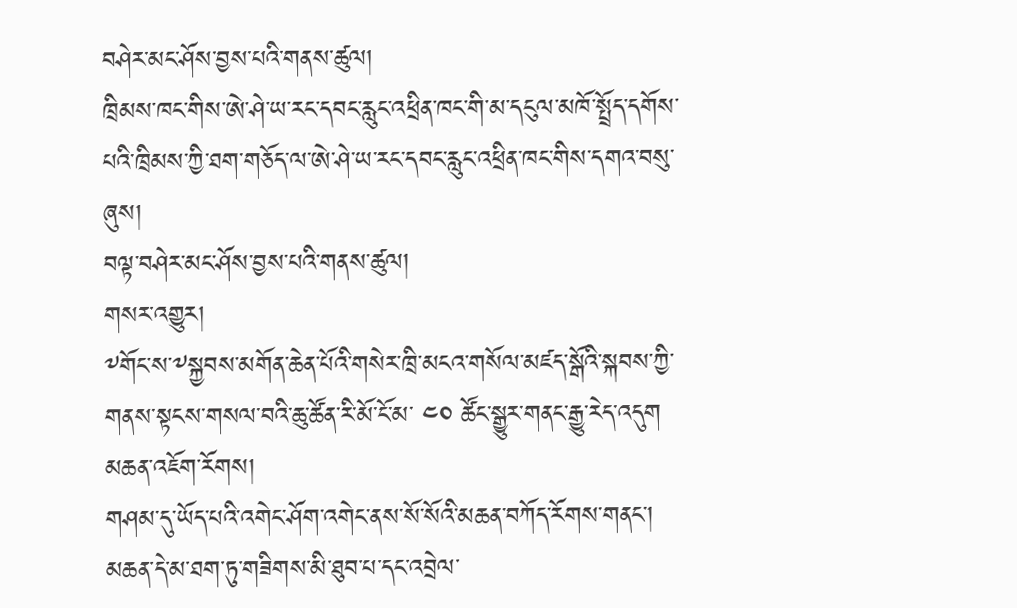བཤེར་མང་ཤོས་བྱས་པའི་གནས་ཚུལ།
ཁྲིམས་ཁང་གིས་ཨེ་ཤེ་ཡ་རང་དབང་རླུང་འཕྲིན་ཁང་གི་མ་དངུལ་མཁོ་སྤྲོད་དགོས་པའི་ཁྲིམས་ཀྱི་ཐག་གཅོད་ལ་ཨེ་ཤེ་ཡ་རང་དབང་རླུང་འཕྲིན་ཁང་གིས་དགའ་བསུ་ཞུས།
བལྟ་བཤེར་མང་ཤོས་བྱས་པའི་གནས་ཚུལ།
གསར་འགྱུར།
༸གོང་ས་༸སྐྱབས་མགོན་ཆེན་པོའི་གསེར་ཁྲི་མངའ་གསོལ་མཛད་སྒོའི་སྐབས་ཀྱི་གནས་སྟངས་གསལ་བའི་ཆུ་ཚོན་རི་མོ་ངོ་མ་ ༤༠ ཚོང་སྒྱུར་གནང་རྒྱུ་རེད་འདུག
མཆན་འཇོག་རོགས།
གཤམ་དུ་ཡོད་པའི་འགེང་ཤོག་འགེང་ནས་སོ་སོའི་མཆན་བཀོད་རོགས་གནང་། མཆན་དེ་མ་ཐག་ཏུ་གཟིགས་མི་ཐུབ་པ་དང་འབྲེལ་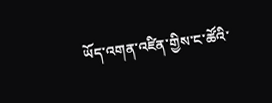ཡོད་འགན་འཛིན་གྱིས་ང་ཚོའི་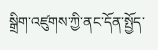སྒྲིག་འཛུགས་ཀྱི་ནང་དོན་སྤྱོད་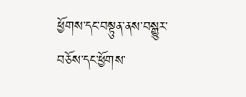ཕྱོགས་དང་བསྟུན་ནས་བསྒྱུར་བཅོས་དང་ཕྱོགས་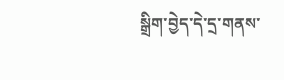སྒྲིག་བྱེད་དེ་དྲ་གནས་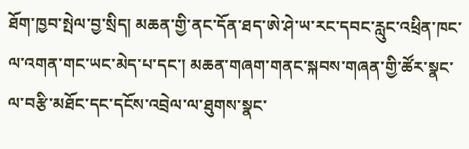ཐོག་ཁྱབ་སྤེལ་བྱ་སྲིད། མཆན་གྱི་ནང་དོན་ཐད་ཨེ་ཤེ་ཡ་རང་དབང་རླུང་འཕྲིན་ཁང་ལ་འགན་གང་ཡང་མེད་པ་དང་། མཆན་གཞག་གནང་སྐབས་གཞན་གྱི་ཚོར་སྣང་ལ་བརྩི་མཐོང་དང་དངོས་འབྲེལ་ལ་ཐུགས་སྣང་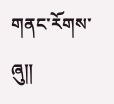གནང་རོགས་ཞུ༎